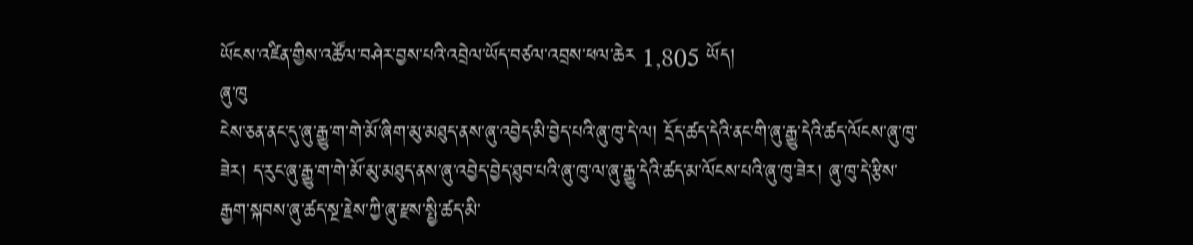ཡོངས་འཛིན་གྱིས་འཚོལ་བཤེར་བྱས་པའི་འབྲེལ་ཡོད་བཙལ་འབྲས་ཕལ་ཆེར 1,805 ཡོད།
ཞུ་ཁུ
ངེས་ཅན་ནང་དུ་ཞུ་རྒྱུ་ག་གེ་མོ་ཞིག་མུ་མཐུད་ནས་ཞུ་འབྱེད་མི་བྱེད་པའི་ཞུ་ཁུ་དེ་ལ། དྲོད་ཚད་དེའི་ནང་གི་ཞུ་རྒྱུ་དེའི་ཚད་ལོངས་ཞུ་ཁུ་ཟེར། ད་རུང་ཞུ་རྒྱུ་ག་གེ་མོ་མུ་མཐུད་ནས་ཞུ་འབྱེད་བྱེད་ཐུབ་པའི་ཞུ་ཁུ་ལ་ཞུ་རྒྱུ་དེའི་ཚད་མ་ལོངས་པའི་ཞུ་ཁུ་ཟེར། ཞུ་ཁུ་དེ་རྩིས་རྒྱག་སྐབས་ཞུ་ཚད་སྔ་རྗེས་ཀྱི་ཞུ་རྫས་སྤྱི་ཚད་མི་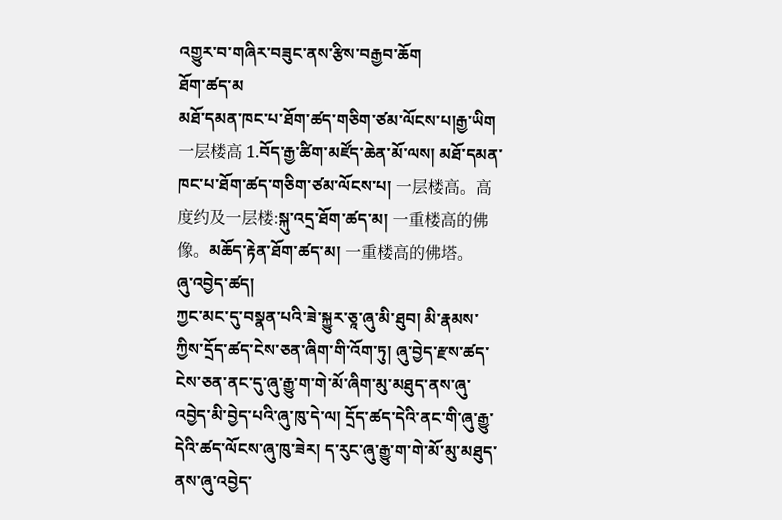འགྱུར་བ་གཞིར་བཟུང་ནས་རྩིས་བརྒྱབ་ཆོག
ཐོག་ཚད་མ
མཐོ་དམན་ཁང་པ་ཐོག་ཚད་གཅིག་ཙམ་ལོངས་པ།རྒྱ་ཡིག 一层楼高 1.བོད་རྒྱ་ཚིག་མཛོད་ཆེན་མོ་ལས། མཐོ་དམན་ཁང་པ་ཐོག་ཚད་གཅིག་ཙམ་ལོངས་པ། 一层楼高。高度约及一层楼:སྐུ་འདྲ་ཐོག་ཚད་མ། 一重楼高的佛像。མཆོད་རྟེན་ཐོག་ཚད་མ། 一重楼高的佛塔。
ཞུ་འབྱེད་ཚད།
ཀྱང་མང་དུ་བསྣན་པའི་ཟེ་སྐྱུར་ཅཱ་ཞུ་མི་ཐུབ། མི་རྣམས་ཀྱིས་དྲོད་ཚད་ངེས་ཅན་ཞིག་གི་འོག་ཏུ། ཞུ་བྱེད་རྫས་ཚད་ངེས་ཅན་ནང་དུ་ཞུ་རྒྱུ་ག་གེ་མོ་ཞིག་མུ་མཐུད་ནས་ཞུ་འབྱེད་མི་བྱེད་པའི་ཞུ་ཁུ་དེ་ལ། དྲོད་ཚད་དེའི་ནང་གི་ཞུ་རྒྱུ་དེའི་ཚད་ལོངས་ཞུ་ཁུ་ཟེར། ད་རུང་ཞུ་རྒྱུ་ག་གེ་མོ་མུ་མཐུད་ནས་ཞུ་འབྱེད་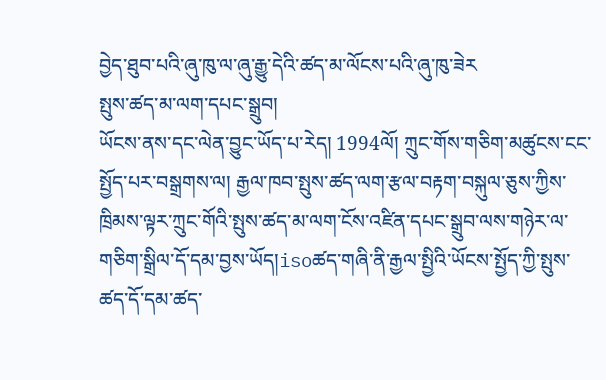བྱེད་ཐུབ་པའི་ཞུ་ཁུ་ལ་ཞུ་རྒྱུ་དེའི་ཚད་མ་ལོངས་པའི་ཞུ་ཁུ་ཟེར
སྤུས་ཚད་མ་ལག་དཔང་སྒྲུབ།
ཡོངས་ནས་དང་ལེན་བྱུང་ཡོད་པ་རེད། 1994ལོ། ཀྲུང་གོས་གཅིག་མཚུངས་ངང་སྤྱོད་པར་བསྒྲགས་ལ། རྒྱལ་ཁབ་སྤུས་ཚད་ལག་རྩལ་བརྟག་བསྐུལ་ཅུས་ཀྱིས་ཁྲིམས་ལྟར་ཀྲུང་གོའི་སྤུས་ཚད་མ་ལག་ངོས་འཛིན་དཔང་སྒྲུབ་ལས་གཉེར་ལ་གཅིག་སྒྲིལ་དོ་དམ་བྱས་ཡོད།isoཚད་གཞི་ནི་རྒྱལ་སྤྱིའི་ཡོངས་སྤྱོད་ཀྱི་སྤུས་ཚད་དོ་དམ་ཚད་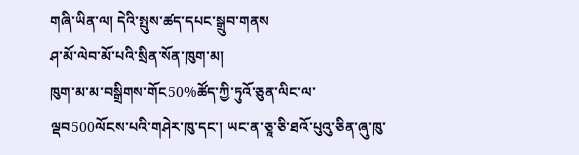གཞི་ཡིན་ལ། དེའི་སྤུས་ཚད་དཔང་སྒྲུབ་གནས
ཤ་མོ་ལེབ་མོ་པའི་སྲིན་སོན་ཁུག་མ།
ཁུག་མ་མ་བསྒྲིགས་གོང50%ཚོད་ཀྱི་ཏུའོ་ཅུན་ལིང་ལ་ལྡབ500ལོངས་པའི་གཤེར་ཁུ་དང་། ཡང་ན་ཅཱ་ཅི་ཐའོ་པུའུ་ཅིན་ཞུ་ཁུ་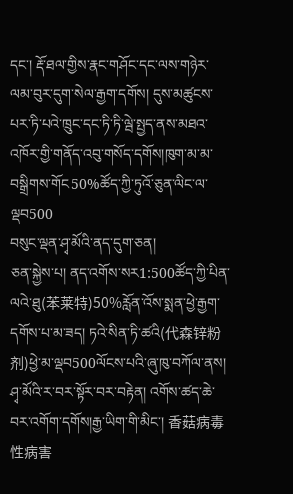དང་། རྡོ་ཐལ་གྱིས་རྣང་གཤོང་དང་ལས་གཉེར་ལམ་བུར་དུག་སེལ་རྒྱག་དགོས། དུས་མཚུངས་པར་ཏི་པའེ་ཁྲུང་དང་ཏི་ཏི་ལྦེ་སྤྱད་ནས་མཐའ་འཁོར་གྱི་གནོད་འབུ་གསོད་དགོས།ཁུག་མ་མ་བསྒྲིགས་གོང50%ཚོད་ཀྱི་ཏུའོ་ཅུན་ལིང་ལ་ལྡབ500
བསུང་ལྡན་ཤྭ་མོའི་ནད་དུག་ཅན།
ཅན་སྐྱེས་པ། ནད་འགོས་སར1:500ཚོད་ཀྱི་པིན་ལའེ་ཐུ(苯莱特)50%རློན་འོས་སྨན་ཕྱེ་རྒྱག་དགོས་པ་མ་ཟད། ཏའེ་སིན་ཏི་ཚའི(代森锌粉剂)ཕྱེ་མ་ལྡབ500ལོངས་པའི་ཞུ་ཁུ་བཀོལ་ནས། ཤྭ་མོའི་ར་བར་སྟོར་བར་བརྟེན། འགོས་ཚད་ཆེ་བར་འགོག་དགོས།རྒྱ་ཡིག་གི་མིང་། 香菇病毒性病害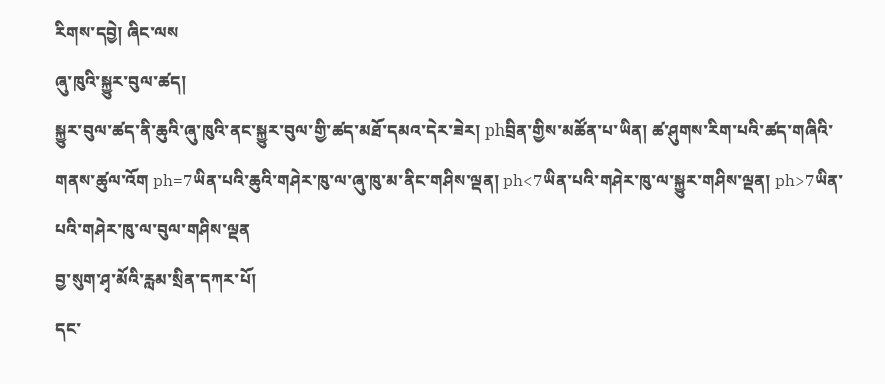རིགས་དབྱེ། ཞིང་ལས
ཞུ་ཁུའི་སྐྱུར་བུལ་ཚད།
སྐྱུར་བུལ་ཚད་ནི་ཆུའི་ཞུ་ཁུའི་ནང་སྐྱུར་བུལ་གྱི་ཚད་མཐོ་དམའ་དེར་ཟེར། phབྲིན་གྱིས་མཚོན་པ་ཡིན། ཚ་ཤུགས་རིག་པའི་ཚད་གཞིའི་གནས་ཚུལ་འོག ph=7ཡིན་པའི་ཆུའི་གཤེར་ཁུ་ལ་ཞུ་ཁུ་མ་ནིང་གཤིས་ལྡན། ph<7ཡིན་པའི་གཤེར་ཁུ་ལ་སྐྱུར་གཤིས་ལྡན། ph>7ཡིན་པའི་གཤེར་ཁུ་ལ་བུལ་གཤིས་ལྡན
བྱ་སུག་ཤྭ་མོའི་རླམ་སྲིན་དཀར་པོ།
དང་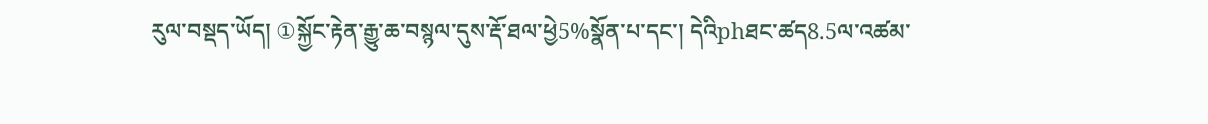རུལ་བསྡད་ཡོད། ①སྐྱོང་རྟེན་རྒྱུ་ཆ་བསྙལ་དུས་རྡོ་ཐལ་ཕྱེ5%སྣོན་པ་དང་། དེའིphཐང་ཚད8.5ལ་འཚམ་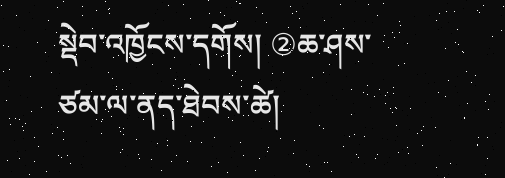སྡེབ་འཁྱོངས་དགོས། ②ཆ་ཤས་ཙམ་ལ་ནད་ཐེབས་ཚེ།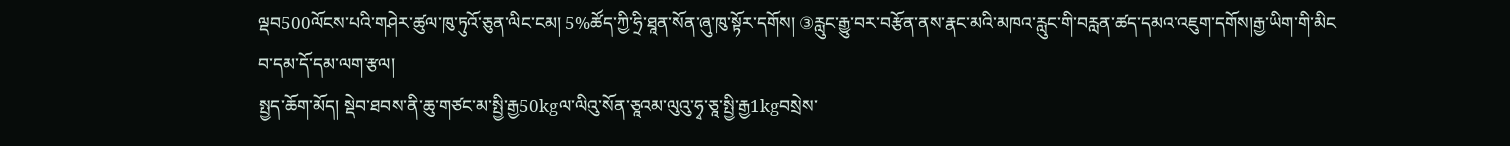ལྡབ500ལོངས་པའི་གཤེར་ཚུལ་ཁུ་ཏུའོ་ཅུན་ལིང་ངམ། 5%ཚོད་ཀྱི་ཧྲི་ཐཱན་སོན་ཞུ་ཁུ་སྟོར་དགོས། ③རླུང་རྒྱུ་བར་བརྩོན་ནས་རྣང་མའི་མཁའ་རླུང་གི་བརླན་ཚད་དམའ་འཇུག་དགོས།རྒྱ་ཡིག་གི་མིང
བ་དམ་དོ་དམ་ལག་རྩལ།
སྤྱད་ཆོག་མོད། སྡེབ་ཐབས་ནི་ཆུ་གཙང་མ་སྤྱི་རྒྱ50kgལ་ལིའུ་སོན་ཅཱའམ་ལུའུ་ཧྭ་ཅཱ་སྤྱི་རྒྱ1kgབསྲེས་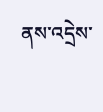ནས་འདྲེས་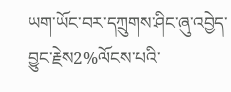ཡག་ཡོང་བར་དཀྲུགས་ཤིང་ཞུ་འབྱེད་བྱུང་རྗེས2%ལོངས་པའི་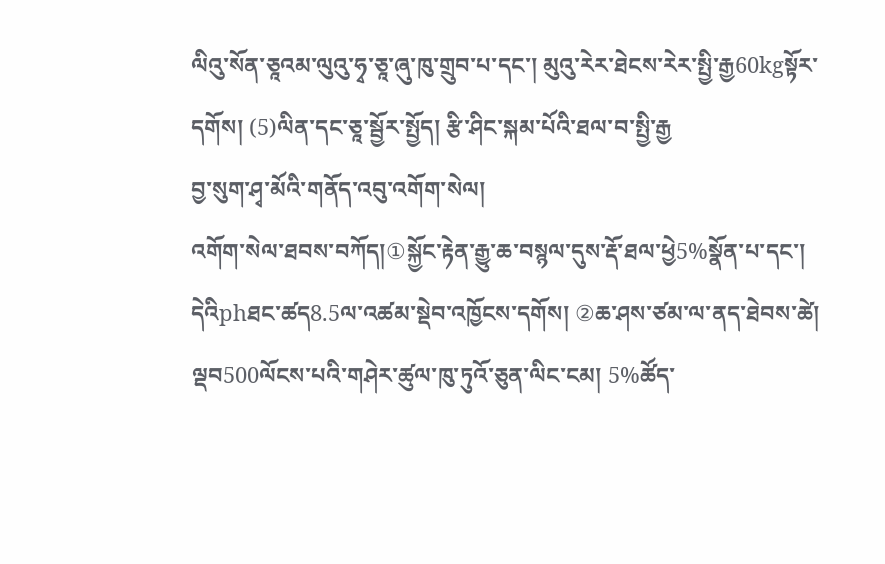ལིའུ་སོན་ཅཱའམ་ལུའུ་ཧྭ་ཅཱ་ཞུ་ཁུ་གྲུབ་པ་དང་། མུའུ་རེར་ཐེངས་རེར་སྤྱི་རྒྱ60kgསྟོར་དགོས། (5)ལིན་དང་ཅཱ་སྦྱོར་སྤྱོད། རྩི་ཤིང་སྐམ་པོའི་ཐལ་བ་སྤྱི་རྒྱ
བྱ་སུག་ཤྭ་མོའི་གནོད་འབུ་འགོག་སེལ།
འགོག་སེལ་ཐབས་བཀོད།①སྐྱོང་རྟེན་རྒྱུ་ཆ་བསྙལ་དུས་རྡོ་ཐལ་ཕྱེ5%སྣོན་པ་དང་། དེའིphཐང་ཚད8.5ལ་འཚམ་སྡེབ་འཁྱོངས་དགོས། ②ཆ་ཤས་ཙམ་ལ་ནད་ཐེབས་ཚེ། ལྡབ500ལོངས་པའི་གཤེར་ཚུལ་ཁུ་ཏུའོ་ཅུན་ལིང་ངམ། 5%ཚོད་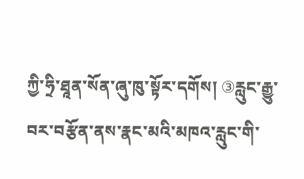ཀྱི་ཧྲི་ཐཱན་སོན་ཞུ་ཁུ་སྟོར་དགོས། ③རླུང་རྒྱུ་བར་བརྩོན་ནས་རྣང་མའི་མཁའ་རླུང་གི་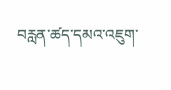བརླན་ཚད་དམའ་འཇུག་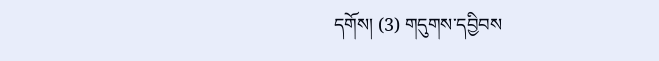དགོས། (3) གདུགས་དབྱིབས